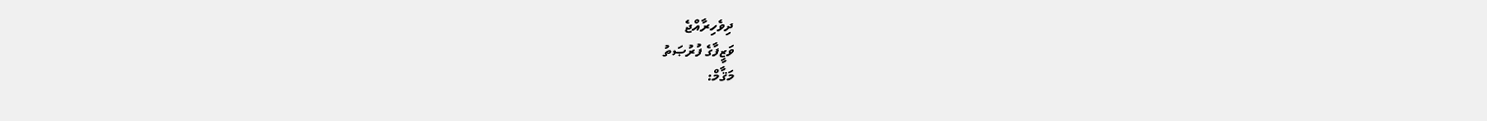ދިވެހިރާއްޖެ
ވަޒީފާގެ ފުރުޞަތު
މަޤާމް: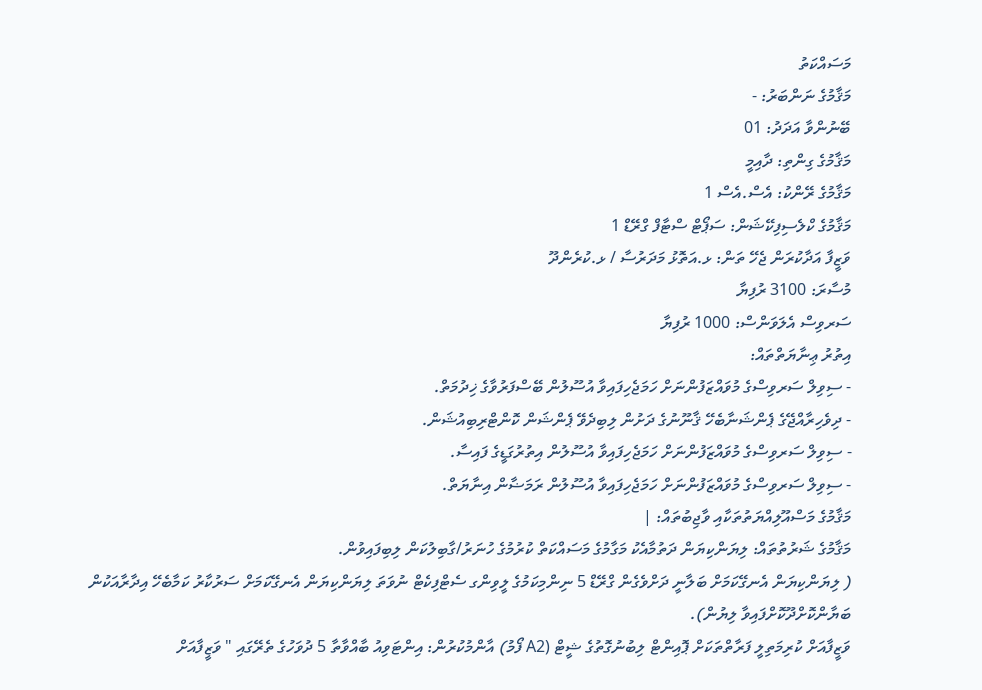މަސައްކަތު
މަޤާމުގެ ނަންބަރު: -
ބޭނުންވާ އަދަދު: 01
މަޤާމުގެ ގިންތި: ދާއިމީ
މަޤާމުގެ ރޭންކު: އެސް.އެސް 1
މަޤާމުގެ ކްލެސިފިކޭޝަން: ސަޕޯޓް ސްޓާފް ގްރޭޑް 1
ވަޒީފާ އަދާކުރަން ޖެހޭ ތަން: ޅ.އަތޮޅު މަދަރުސާ / ޅ.ކުރެންދޫ
މުސާރަ: 3100 ރުފިޔާ
ސަރވިސް އެލަވަންސް: 1000 ރުފިޔާ
އިތުރު ޢިނާޔަތްތައް:
- ސިވިލް ސަރވިސްގެ މުވައްޒަފުންނަށް ހަމަޖެހިފައިވާ އުސޫލުން ބޭސްފަރުވާގެ ޚިދުމަތް.
- ދިވެހިރާއްޖޭގެ ޕެންޝަނާބެހޭ ޤާނޫނުގެ ދަށުން ލިބިދެވޭ ޕެންޝަން ކޮންޓްރިބިއުޝަން.
- ސިވިލް ސަރވިސްގެ މުވައްޒަފުންނަށް ހަމަޖެހިފައިވާ އުސޫލުން އިތުރުގަޑީގެ ފައިސާ.
- ސިވިލް ސަރވިސްގެ މުވައްޒަފުންނަށް ހަމަޖެހިފައިވާ އުސޫލުން ރަމަޟާން އިނާޔަތް.
މަޤާމުގެ މަސްއޫލިއްޔަތުތަކާއި ވާޖިބުތައް: |
މަޤާމުގެ ޝަރުތުތައް: ލިޔަންކިޔަން ދަތުމާއެކު މަގާމުގެ މަސައްކަތް ކުރުމުގެ ހުނަރު/ގާބިލުކަން ލިބިފައިވުން.
( ލިޔަންކިޔަން އެނގޭކަމަށް ބަލާނީ ދަށްވެގެން ގްރޭޑް 5 ނިންމިކަމުގެ ލީވިންގ ސެޓްފިކެޓް ނުވަތަ ލިޔަންކިޔަން އެނގޭކަމަށް ސަރުކާރު ކަމާބެހޭ އިދާރާއަކުން ބަޔާންކޮށްދޫކޮށްފައިވާ ލިޔުން).
ވަޒީފާއަށް ކުރިމަތިލީ ފަރާތްތަކަށް ޕޮއިންޓް ލިބުނުގޮތުގެ ޝީޓް (A2 ފޯމު) އާންމުކުރުން: އިންޓަވިއު ބާއްވާތާ 5 ދުވަހުގެ ތެރޭގައި " ވަޒީފާއަށް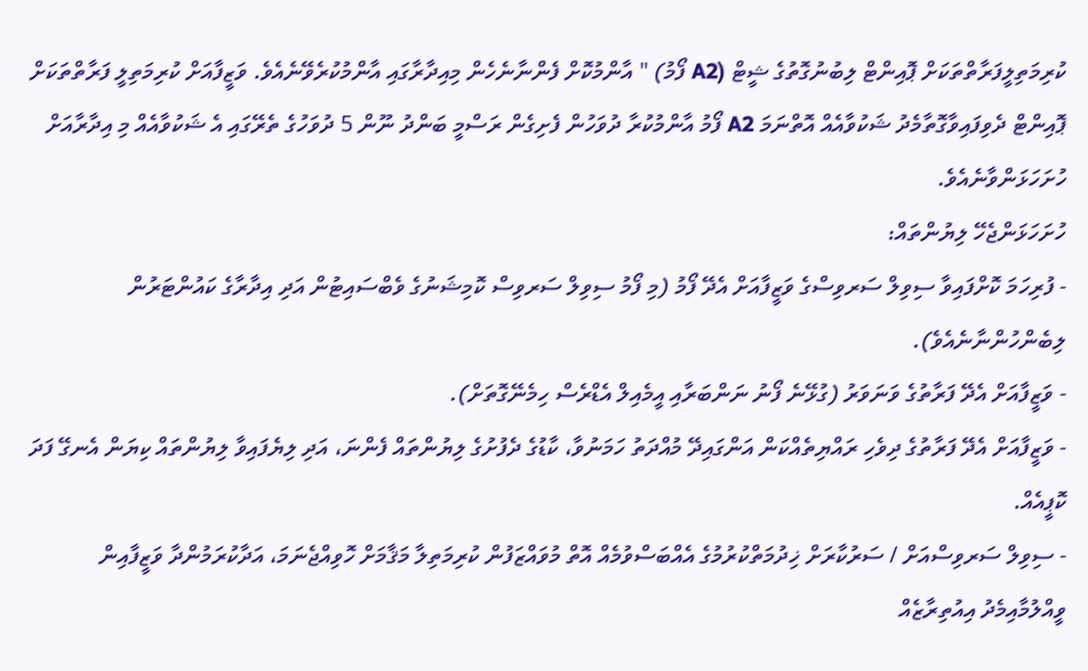ކުރިމަތިލީފަރާތްތަކަށް ޕޮއިންޓް ލިބުނުގޮތުގެ ޝީޓް (A2 ފޯމު) " އާންމުކޮށް ފެންނާނެހެން މިއިދާރާގައި އާންމުކުރެވޭނެއެވެ. ވަޒީފާއަށް ކުރިމަތިލީ ފަރާތްތަކަށް ޕޮއިންޓް ދެވިފައިވާގޮތާމެދު ޝަކުވާއެއް އޮތްނަމަ A2 ފޯމު އާންމުކުރާ ދުވަހުން ފެށިގެން ރަސްމީ ބަންދު ނޫން 5 ދުވަހުގެ ތެރޭގައި އެ ޝަކުވާއެއް މި އިދާރާއަށް ހުށަހަޅަންވާނެއެވެ.
ހުށަހަޅަންޖެހޭ ލިޔުންތައް:
- ފުރިހަމަ ކޮށްފައިވާ ސިވިލް ސަރވިސްގެ ވަޒީފާއަށް އެދޭ ފޯމު (މި ފޯމު ސިވިލް ސަރވިސް ކޮމިޝަނުގެ ވެބްސައިޓުން އަދި އިދާރާގެ ކައުންޓަރުން ލިބެންހުންނާނެއެވެ).
- ވަޒީފާއަށް އެދޭ ފަރާތުގެ ވަނަވަރު (ގުޅޭނެ ފޯނު ނަންބަރާއި އީމެއިލް އެޑްރެސް ހިމެނޭގޮތަށް).
- ވަޒީފާއަށް އެދޭ ފަރާތުގެ ދިވެހި ރައްޔިތެއްކަން އަންގައިދޭ މުއްދަތު ހަމަނުވާ، ކާޑުގެ ދެފުށުގެ ލިޔުންތައް ފެންނަ، އަދި ލިޔެފައިވާ ލިޔުންތައް ކިޔަން އެނގޭ ފަދަ ކޮޕީއެއް.
- ސިވިލް ސަރވިސްއަށް / ސަރުކާރަށް ޚިދުމަތްކުރުމުގެ އެއްބަސްވުމެއް އޮތް މުވައްޒަފުން ކުރިމަތިލާ މަޤާމަށް ހޮވިއްޖެނަމަ، އަދާކުރަމުންދާ ވަޒީފާއިން ވީއްލުމާއިމެދު އިއުތިރާޒެއް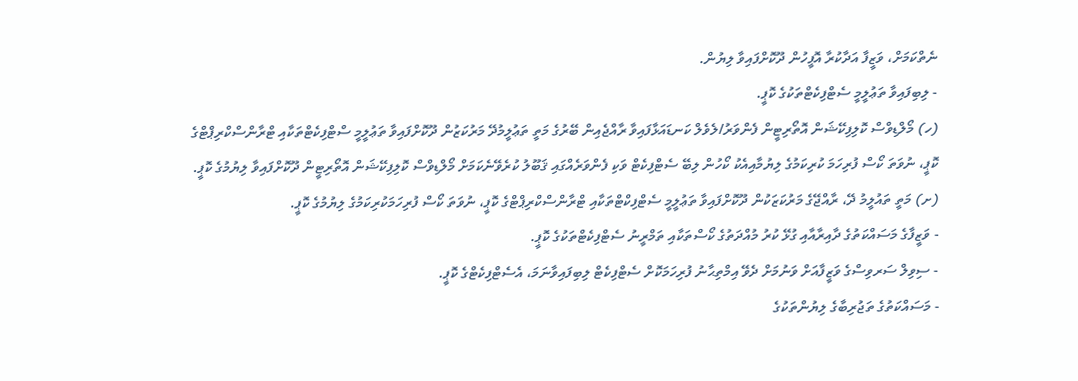ނެތްކަމަށް، ވަޒީފާ އަދާކުރާ އޮފީހުން ދޫކޮށްފައިވާ ލިޔުން.
- ލިބިފައިވާ ތަޢުލީމީ ސެޓްފިކެޓްތަކުގެ ކޮޕީ.
(ހ) މޯލްޑިވްސް ކޮލިފިކޭޝަން އޮތޯރިޓީން ފެންވަރު/ލެވެލް ކަނޑައަޅާފައިވާ ރާއްޖެއިން ބޭރުގެ މަތީ ތަޢުލީމުދޭ މަރުކަޒުން ދޫކޮށްފައިވާ ތަޢުލީމީ ސްޓްފިކެޓްތަކާއި ޓްރާންސްކްރިޕްޓްގެ ކޮޕީ، ނުވަތަ ކޯސް ފުރިހަމަ ކުރިކަމުގެ ލިޔުމާއިއެކު ކޯހުން ލިބޭ ސެޓްފިކެޓް ވަކި ފެންވަރެއްގައި ޤަބޫލު ކުރެވޭނެކަމަށް މޯލްޑިވްސް ކޮލިފިކޭޝަން އޮތޯރިޓީން ދޫކޮށްފައިވާ ލިޔުމުގެ ކޮޕީ.
(ށ) މަތީ ތައުލީމު ދޭ، ރާއްޖޭގެ މަރުކަޒަކުން ދޫކޮށްފައިވާ ތަޢުލީމީ ސެޓްފިކްޓްތަކާއި ޓްރާންސްކްރިޕްޓްގެ ކޮޕީ، ނުވަތަ ކޯސް ފުރިހަމަކުރިކަމުގެ ލިޔުމުގެ ކޮޕީ.
- ވަޒީފާގެ މަސައްކަތުގެ ދާއިރާއާއި ގުޅޭ ކުރު މުއްދަތުގެ ކޯސްތަކާއި ތަމްރީނު ސެޓްފިކެޓްތަކުގެ ކޮޕީ.
- ސިވިލް ސަރވިސްގެ ވަޒީފާއަށް ވަނުމަށް ދެވޭ އިމްތިޙާނު ފުރިހަމަކޮށް ސެޓްފިކެޓް ލިބިފައިވާނަމަ، އެސެޓްފިކެޓްގެ ކޮޕީ.
- މަސައްކަތުގެ ތަޖުރިބާގެ ލިޔުންތަކުގެ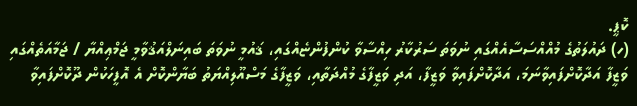ކޮޕީ.
(ހ) ދައުލަތުގެ މުއްއްސަސާއެއްގައި ނުވަތަ ސަރުކާރު ހިއްސާވާ ކުންފުންޏެއްގައި، ޤައުމީ ނުވަތަ ބައިނަލްއަޤުވާމީ ޖަމްޢިއްޔާ / ޖަމާއަތެއްގައި ވަޒީފާ އަދާކޮށްފައިވާނަމަ، އަދާކޮށްފައިވާ ވަޒީފާ، އަދި ވަޒީފާގެ މުއްދަތާއި، ވަޒީފާގެ މަސްއޫލިއްޔަތު ބަޔާންކޮށް އެ އޮފީހަކުން ދޫކޮށްފައިވާ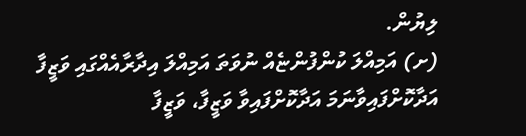ލިޔުން.
(ށ) އަމިއްލަ ކުންފުންޏެއް ނުވަތަ އަމިއްލަ އިދާރާއެއްގައި ވަޒީފާ އަދާކޮށްފައިވާނަމަ އަދާކޮށްފައިވާ ވަޒީފާ، ވަޒީފާ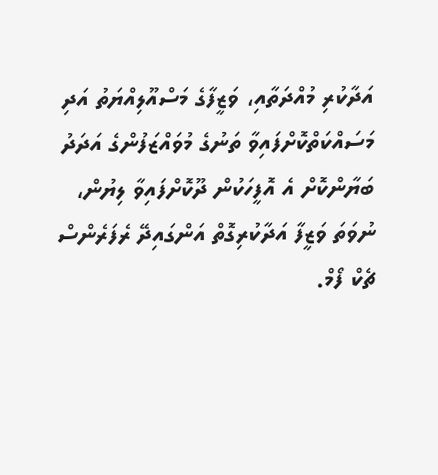އަދާކުރި މުއްދަތާއި، ވަޒީފާގެ މަސްއޫލިއްޔަތު އަދި މަސައްކަތްކޮށްފައިވާ ތަނުގެ މުވައްޒަފުންގެ އަދަދު ބަޔާންކޮށް އެ އޮފީހަކުން ދޫކޮށްފައިވާ ލިޔުން، ނުވަތަ ވަޒީފާ އަދާކުރިގޮތް އަންގައިދޭ ރެފަރެންސް ޗެކް ފޯމް.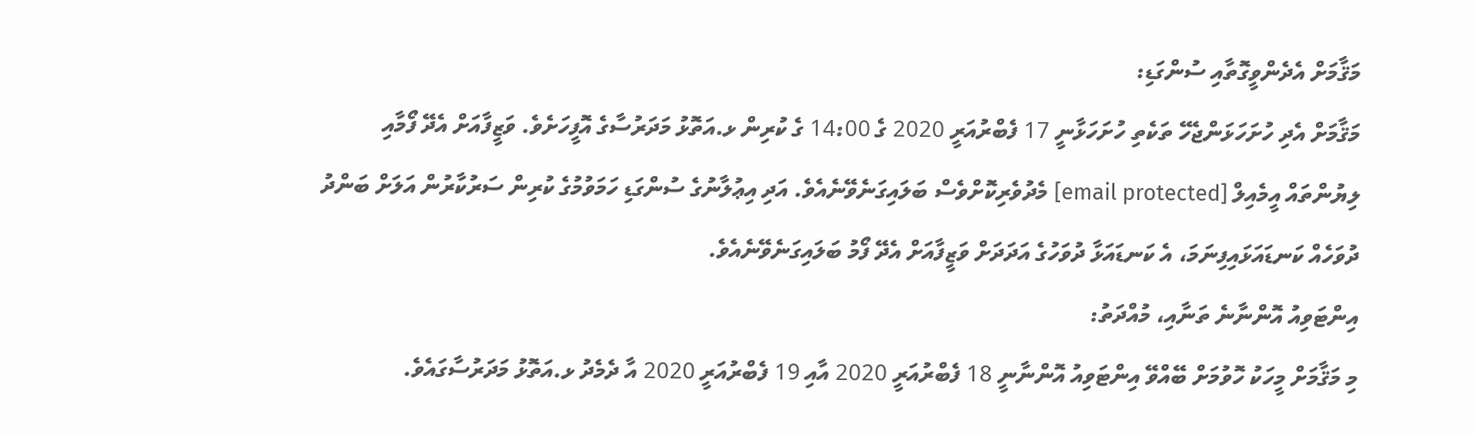މަޤާމަށް އެދެންވީގޮތާއި ސުންގަޑި:
މަޤާމަށް އެދި ހުށަހަޅަންޖެހޭ ތަކެތި ހުށަހަޅާނީ 17 ފެބްރުއަރީ 2020 ގެ 14:00 ގެ ކުރިން ޅ.އަތޮޅު މަދަރުސާގެ އޮފީހަށެވެ. ވަޒީފާއަށް އެދޭ ފޯމާއި ލިޔުންތައް އީމެއިލް [email protected] މެދުވެރިކޮށްވެސް ބަލައިގަނެވޭނެއެވެ. އަދި އިޢުލާނުގެ ސުންގަޑި ހަމަވުމުގެ ކުރިން ސަރުކާރުން އަލަށް ބަންދު ދުވަހެއް ކަނޑައަޅައިފިނަމަ، އެ ކަނޑައަޅާ ދުވަހުގެ އަދަދަށް ވަޒީފާއަށް އެދޭ ފޯމު ބަލައިގަނެވޭނެއެވެ.
އިންޓަވިއު އޮންނާނެ ތަނާއި، މުއްދަތު:
މި މަޤާމަށް މީހަކު ހޮވުމަށް ބޭއްވޭ އިންޓަވިއު އޮންނާނީ 18 ފެބްރުއަރީ 2020 އާއި 19 ފެބްރުއަރީ 2020 އާ ދެމެދު ޅ.އަތޮޅު މަދަރުސާގައެވެ.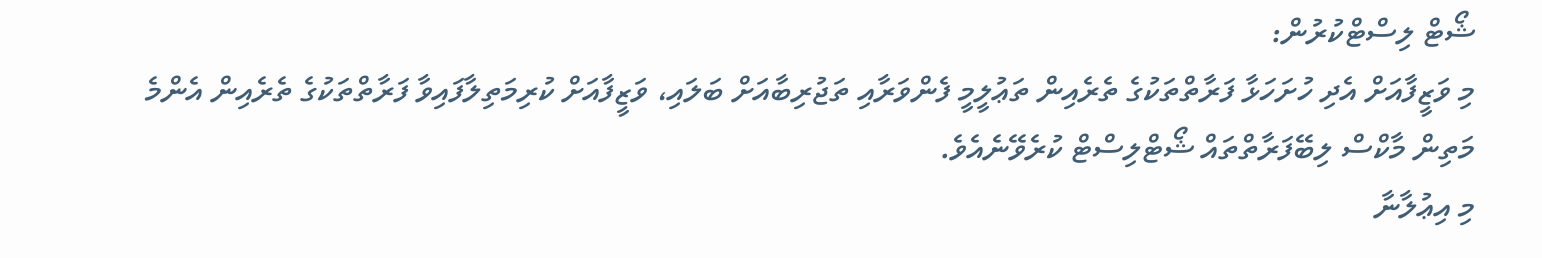ޝޯޓް ލިސްޓްކުރުން:
މި ވަޒީފާއަށް އެދި ހުށަހަޅާ ފަރާތްތަކުގެ ތެރެއިން ތަޢުލީމީ ފެންވަރާއި ތަޖުރިބާއަށް ބަލައި، ވަޒީފާއަށް ކުރިމަތިލާފައިވާ ފަރާތްތަކުގެ ތެރެއިން އެންމެ މަތިން މާކްސް ލިބޭފަރާތްތައް ޝޯޓްލިސްޓް ކުރެވޭނެއެވެ.
މި އިޢުލާނާ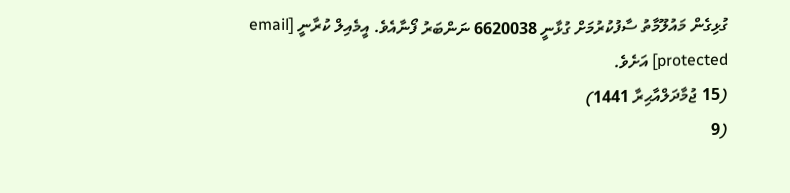ގުޅިގެން މައުލޫމާތު ސާފުކުރުމަށް ގުޅާނީ 6620038 ނަންބަރު ފޯނާއެވެ. އީމެއިލް ކުރާނީ [email protected] އަށެވެ.
(15 ޖުމާދަލްއާޙިރާ 1441)
(9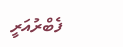ފެބްރުއަރީ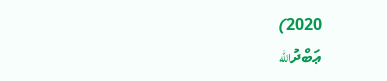2020)
ޢަބްދުالله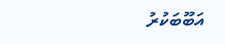އަބޫބަކުރު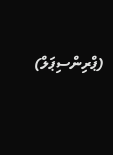(ޕްރިންސިޕަލް)